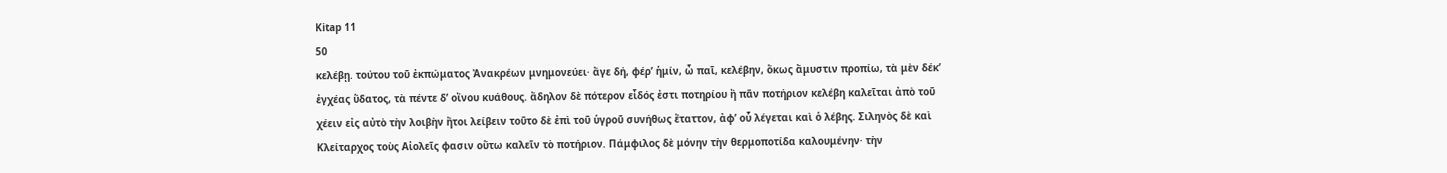Kitap 11
50
κελέβῃ. τούτου τοῦ ἐκπώματος Ἀνακρέων μνημονεύει· ἄγε δή, φέρ’ ἡμίν, ὦ παῖ, κελέβην, ὅκως ἄμυστιν προπίω, τὰ μὲν δέκ’ ἐγχέας ὕδατος, τὰ πέντε δ’ οἴνου κυάθους. ἄδηλον δὲ πότερον εἶδός ἐστι ποτηρίου ἢ πᾶν ποτήριον κελέβη καλεῖται ἀπὸ τοῦ χέειν εἰς αὐτὸ τὴν λοιβὴν ἤτοι λείβειν τοῦτο δὲ ἐπὶ τοῦ ὑγροῦ συνήθως ἔταττον, ἀφ’ οὗ λέγεται καὶ ὁ λέβης. Σιληνὸς δὲ καὶ Κλείταρχος τοὺς Αἰολεῖς φασιν οὕτω καλεῖν τὸ ποτήριον. Πάμφιλος δὲ μόνην τὴν θερμοποτίδα καλουμένην· τὴν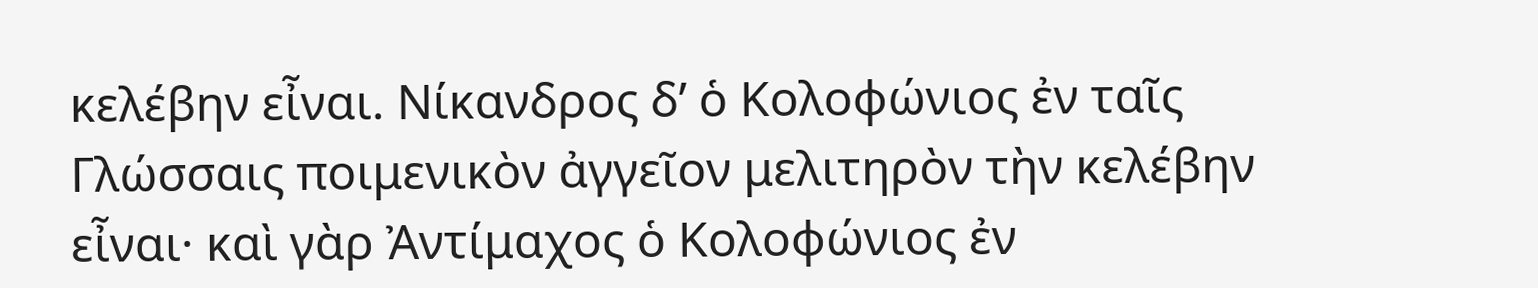κελέβην εἶναι. Νίκανδρος δ’ ὁ Κολοφώνιος ἐν ταῖς Γλώσσαις ποιμενικὸν ἀγγεῖον μελιτηρὸν τὴν κελέβην εἶναι· καὶ γὰρ Ἀντίμαχος ὁ Κολοφώνιος ἐν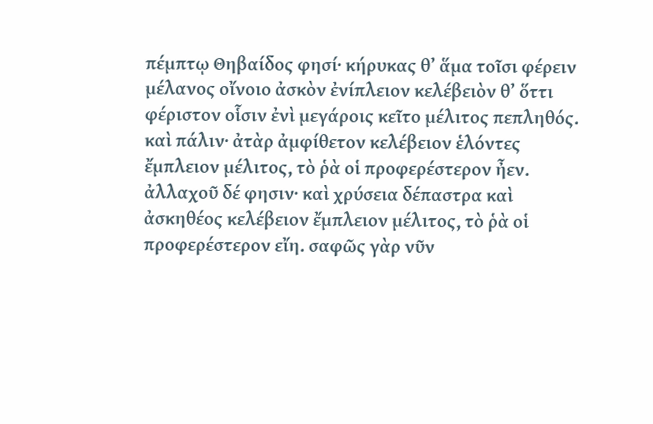πέμπτῳ Θηβαίδος φησί· κήρυκας θ’ ἅμα τοῖσι φέρειν μέλανος οἴνοιο ἀσκὸν ἐνίπλειον κελέβειὸν θ’ ὅττι φέριστον οἷσιν ἐνὶ μεγάροις κεῖτο μέλιτος πεπληθός. καὶ πάλιν· ἀτὰρ ἀμφίθετον κελέβειον ἑλόντες ἔμπλειον μέλιτος, τὸ ῥὰ οἱ προφερέστερον ἦεν. ἀλλαχοῦ δέ φησιν· καὶ χρύσεια δέπαστρα καὶ ἀσκηθέος κελέβειον ἔμπλειον μέλιτος, τὸ ῥὰ οἱ προφερέστερον εἴη. σαφῶς γὰρ νῦν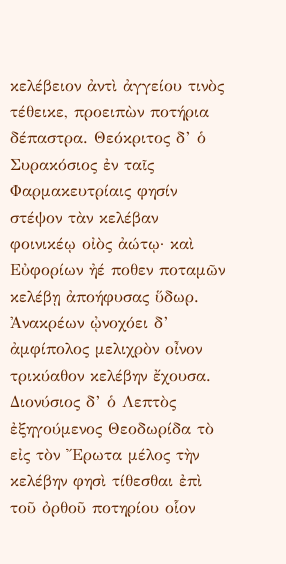κελέβειον ἀντὶ ἀγγείου τινὸς τέθεικε, προειπὼν ποτήρια δέπαστρα. Θεόκριτος δ’ ὁ Συρακόσιος ἐν ταῖς Φαρμακευτρίαις φησίν στέψον τὰν κελέβαν φοινικέῳ οἰὸς ἀώτῳ· καὶ Εὐφορίων ἠέ ποθεν ποταμῶν κελέβῃ ἀποήφυσας ὕδωρ. Ἀνακρέων ᾠνοχόει δ’ ἀμφίπολος μελιχρὸν οἶνον τρικύαθον κελέβην ἔχουσα. Διονύσιος δ’ ὁ Λεπτὸς ἐξηγούμενος Θεοδωρίδα τὸ εἰς τὸν Ἔρωτα μέλος τὴν κελέβην φησὶ τίθεσθαι ἐπὶ τοῦ ὀρθοῦ ποτηρίου οἷον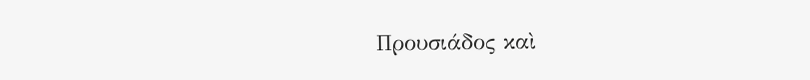Προυσιάδος καὶ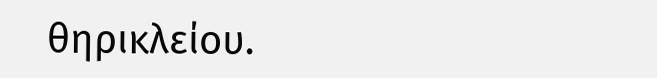θηρικλείου.